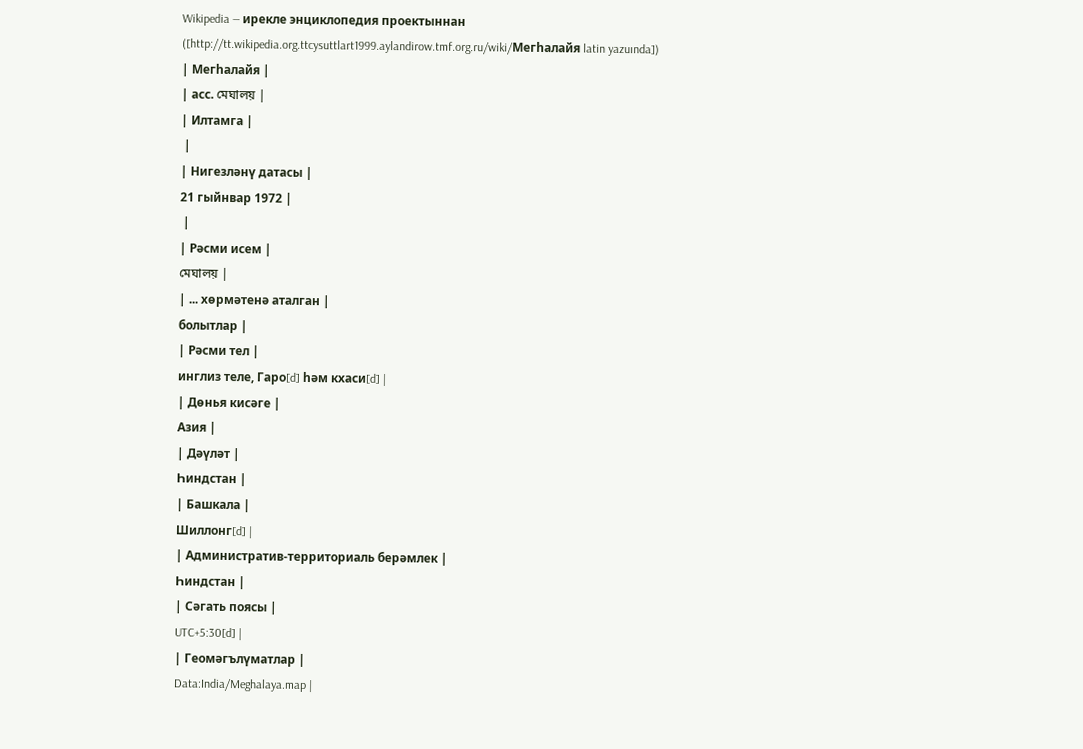Wikipedia — ирекле энциклопедия проектыннан ([http://tt.wikipedia.org.ttcysuttlart1999.aylandirow.tmf.org.ru/wiki/Мегһалайя latin yazuında])
| Мегһалайя |
| асс. মেঘালয় |
| Илтамга |
 |
| Нигезләнү датасы |
21 гыйнвар 1972 |
 |
| Рәсми исем |
মেঘালয় |
| ... хөрмәтенә аталган |
болытлар |
| Рәсми тел |
инглиз теле, Гаро[d] һәм кхаси[d] |
| Дөнья кисәге |
Азия |
| Дәүләт |
Һиндстан |
| Башкала |
Шиллонг[d] |
| Административ-территориаль берәмлек |
Һиндстан |
| Сәгать поясы |
UTC+5:30[d] |
| Геомәгълүматлар |
Data:India/Meghalaya.map |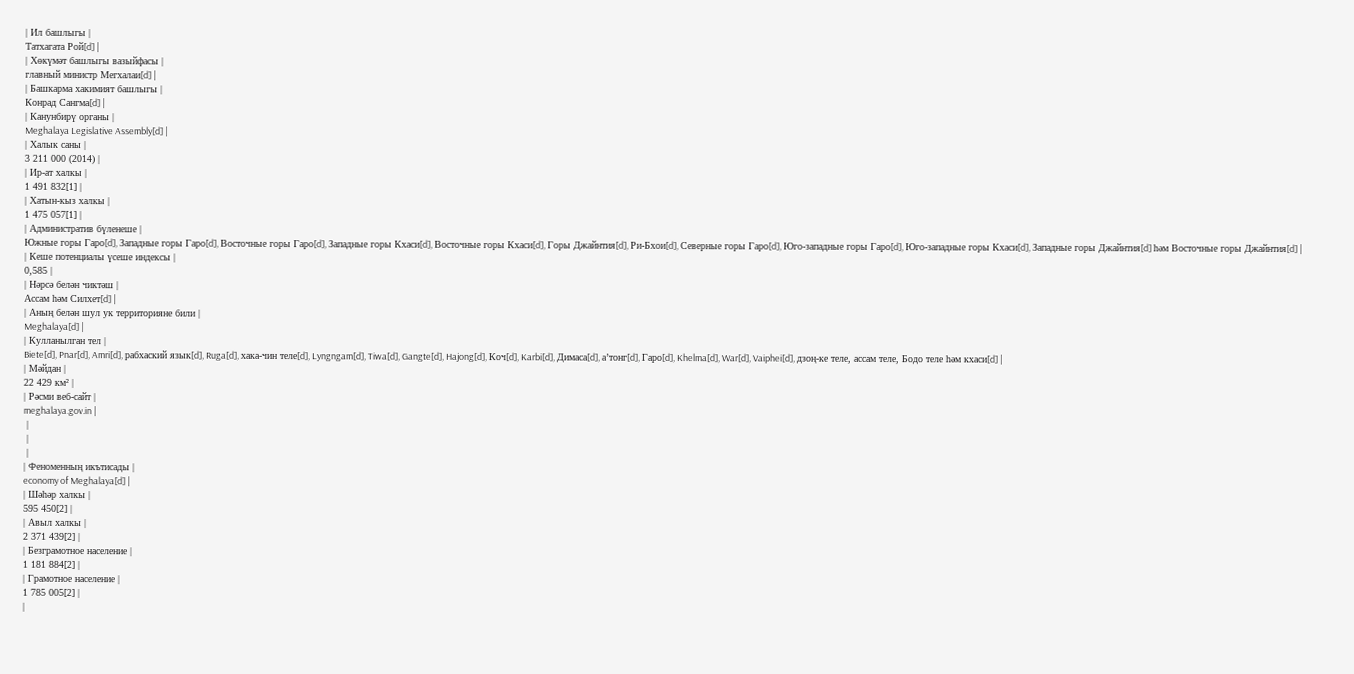| Ил башлыгы |
Татхагата Рой[d] |
| Хөкүмәт башлыгы вазыйфасы |
главный министр Мегхалаи[d] |
| Башкарма хакимият башлыгы |
Конрад Сангма[d] |
| Канунбирү органы |
Meghalaya Legislative Assembly[d] |
| Халык саны |
3 211 000 (2014) |
| Ир-ат халкы |
1 491 832[1] |
| Хатын-кыз халкы |
1 475 057[1] |
| Административ бүленеше |
Южные горы Гаро[d], Западные горы Гаро[d], Восточные горы Гаро[d], Западные горы Кхаси[d], Восточные горы Кхаси[d], Горы Джайнтия[d], Ри-Бхои[d], Северные горы Гаро[d], Юго-западные горы Гаро[d], Юго-западные горы Кхаси[d], Западные горы Джайнтия[d] һәм Восточные горы Джайнтия[d] |
| Кеше потенциалы үсеше индексы |
0,585 |
| Нәрсә белән чиктәш |
Ассам һәм Силхет[d] |
| Аның белән шул ук территорияне били |
Meghalaya[d] |
| Кулланылган тел |
Biete[d], Pnar[d], Amri[d], рабхаский язык[d], Ruga[d], хака-чин теле[d], Lyngngam[d], Tiwa[d], Gangte[d], Hajong[d], Коч[d], Karbi[d], Димаса[d], а’тонг[d], Гаро[d], Khelma[d], War[d], Vaiphei[d], дзоң-ке теле, ассам теле, Бодо теле һәм кхаси[d] |
| Мәйдан |
22 429 км² |
| Рәсми веб-сайт |
meghalaya.gov.in |
 |
 |
 |
| Феноменның икътисады |
economy of Meghalaya[d] |
| Шәһәр халкы |
595 450[2] |
| Авыл халкы |
2 371 439[2] |
| Безграмотное население |
1 181 884[2] |
| Грамотное население |
1 785 005[2] |
|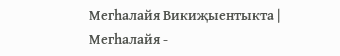Мегһалайя Викиҗыентыкта |
Мегһалайя -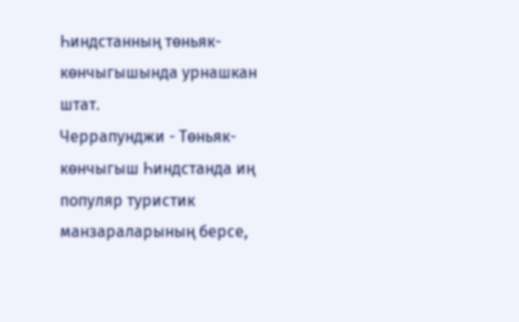Һиндстанның төньяк-көнчыгышында урнашкан штат.
Черрапунджи - Төньяк-көнчыгыш Һиндстанда иң популяр туристик манзараларының берсе,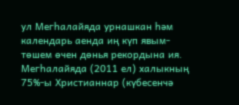ул Мегһалайяда урнашкан һәм календарь аенда иң күп явым-төшем өчен дөнья рекордына ия.
Мегһалайяда (2011 ел) халыкның 75%-ы Христианнар (күбесенчә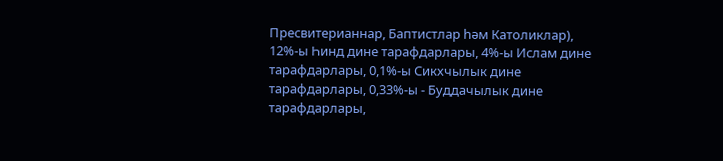Пресвитерианнар, Баптистлар һәм Католиклар), 12%-ы Һинд дине тарафдарлары, 4%-ы Ислам дине тарафдарлары, 0,1%-ы Сикхчылык дине тарафдарлары, 0,33%-ы - Буддачылык дине тарафдарлары,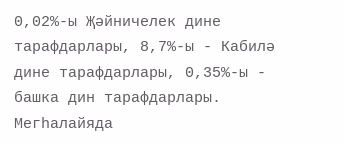0,02%-ы Җәйничелек дине тарафдарлары, 8,7%-ы - Кабилә дине тарафдарлары, 0,35%-ы - башка дин тарафдарлары.
Мегһалайяда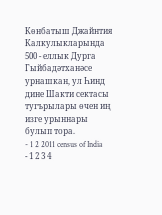Көнбатыш Джайнтия Калкулыкларында 500 - еллык Дурга Гыйбадәтханәсе урнашкан, ул Һинд дине Шакти сектасы тугърылары өчен иң изге урыннары булып тора.
- 1 2 2011 census of India
- 1 2 3 4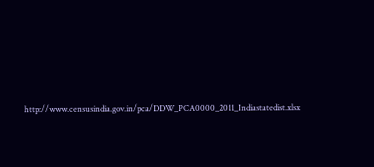http://www.censusindia.gov.in/pca/DDW_PCA0000_2011_Indiastatedist.xlsx